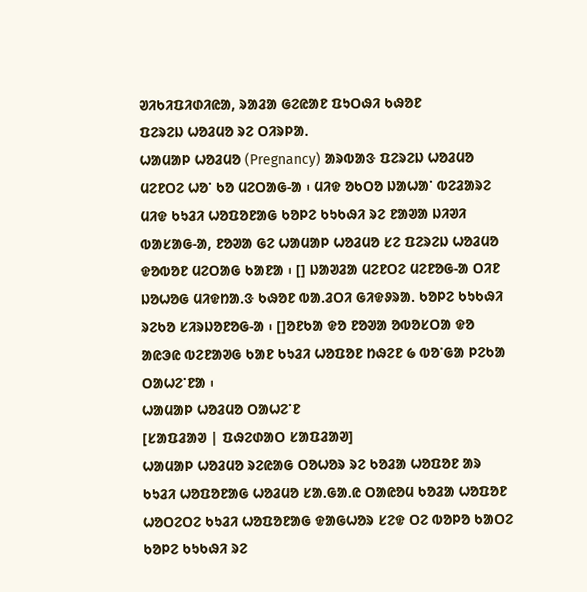ᱣᱤᱠᱤᱯᱤᱰᱤᱭᱟ, ᱨᱟᱲᱟ ᱜᱮᱭᱟᱱ ᱯᱩᱛᱷᱤ ᱠᱷᱚᱱ
ᱯᱮᱨᱮᱡ ᱦᱚᱲᱢᱚ ᱨᱮ ᱛᱤᱨᱞᱟᱹ
ᱦᱟᱢᱟᱞ ᱦᱚᱲᱢᱚ (Pregnancy) ᱟᱨᱵᱟᱝ ᱯᱮᱨᱮᱡ ᱦᱚᱲᱢᱚ ᱢᱮᱱᱛᱮ ᱦᱚᱸ ᱠᱚ ᱢᱮᱛᱟᱜ-ᱟ ᱾ ᱢᱤᱫ ᱚᱠᱛᱚ ᱡᱟᱦᱟᱸ ᱵᱮᱲᱟᱨᱮ ᱢᱤᱫ ᱠᱩᱲᱤ ᱦᱚᱯᱚᱱᱟᱜ ᱠᱚᱞᱮ ᱠᱩᱠᱷᱤ ᱨᱮ ᱱᱟᱣᱟ ᱡᱤᱣᱤ ᱵᱟᱥᱟᱜ-ᱟ, ᱱᱚᱣᱟ ᱜᱮ ᱦᱟᱢᱟᱞ ᱦᱚᱲᱢᱚ ᱥᱮ ᱯᱮᱨᱮᱡ ᱦᱚᱲᱢᱚ ᱫᱚᱵᱚᱱ ᱢᱮᱛᱟᱜ ᱠᱟᱱᱟ ᱾ [] ᱡᱟᱣᱲᱟ ᱢᱮᱱᱛᱮ ᱢᱮᱱᱚᱜ-ᱟ ᱛᱤᱱ ᱡᱚᱦᱚᱜ ᱢᱤᱫᱴᱟᱹᱝ ᱠᱷᱚᱱ ᱵᱟᱹᱲᱛᱤ ᱜᱤᱫᱽᱨᱟᱹ ᱠᱚᱞᱮ ᱠᱩᱠᱷᱤ ᱨᱮᱠᱚ ᱥᱤᱨᱡᱚᱱᱚᱜ-ᱟ ᱾ []ᱚᱱᱠᱟ ᱫᱚ ᱱᱚᱣᱟ ᱚᱵᱚᱥᱛᱟ ᱫᱚ ᱟᱭᱳᱭ ᱵᱮᱱᱟᱣᱜ ᱠᱟᱱ ᱠᱩᱲᱤ ᱦᱚᱯᱚᱱ ᱴᱷᱮᱱ ᱙ ᱵᱚᱸᱜᱟ ᱞᱮᱠᱟ ᱛᱟᱦᱮᱸᱱᱟ ᱾
ᱦᱟᱢᱟᱞ ᱦᱚᱲᱢᱚ ᱛᱟᱦᱮᱸᱱ
[ᱥᱟᱯᱲᱟᱣ | ᱯᱷᱮᱰᱟᱛ ᱥᱟᱯᱲᱟᱣ]
ᱦᱟᱢᱟᱞ ᱦᱚᱲᱢᱚ ᱨᱮᱭᱟᱜ ᱛᱚᱦᱚᱨ ᱨᱮ ᱠᱚᱲᱟ ᱦᱚᱯᱚᱱ ᱟᱨ ᱠᱩᱲᱤ ᱦᱚᱯᱚᱱᱟᱜ ᱦᱚᱲᱢᱚ ᱥᱟᱹᱜᱟᱹᱭ ᱛᱟᱭᱚᱢ ᱠᱚᱲᱟ ᱦᱚᱯᱚᱱ ᱦᱚᱛᱮᱛᱮ ᱠᱩᱲᱤ ᱦᱚᱯᱚᱱᱟᱜ ᱫᱟᱜᱦᱚᱨ ᱥᱮᱫ ᱛᱮ ᱵᱚᱞᱚ ᱠᱟᱛᱮ ᱠᱚᱞᱮ ᱠᱩᱠᱷᱤ ᱨᱮ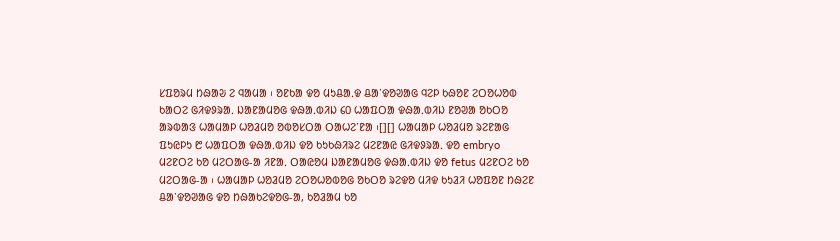ᱥᱯᱚᱨᱢ ᱴᱷᱟᱶ ᱮ ᱧᱟᱢᱟ ᱾ ᱚᱱᱠᱟ ᱫᱚ ᱢᱩᱪᱟᱹᱫ ᱪᱟᱸᱫᱚᱣᱟᱜ ᱧᱮᱞ ᱠᱷᱚᱱ ᱮᱛᱚᱦᱚᱵ ᱠᱟᱛᱮ ᱜᱤᱫᱽᱨᱟᱹ ᱡᱟᱱᱟᱢᱚᱜ ᱫᱷᱟᱹᱵᱤᱡ ᱔᱐ ᱦᱟᱯᱛᱟ ᱫᱷᱟᱹᱵᱤᱡ ᱱᱚᱣᱟ ᱚᱠᱛᱚ ᱟᱨᱵᱟᱝ ᱦᱟᱢᱟᱞ ᱦᱚᱲᱢᱚ ᱚᱵᱚᱥᱛᱟ ᱛᱟᱦᱮᱸᱱᱟ ᱾[][] ᱦᱟᱢᱟᱞ ᱦᱚᱲᱢᱚ ᱨᱮᱱᱟᱜ ᱯᱩᱭᱞᱩ ᱘ ᱦᱟᱯᱛᱟ ᱫᱷᱟᱹᱵᱤᱡ ᱫᱚ ᱠᱩᱠᱷᱤᱨᱮ ᱢᱮᱱᱟᱭ ᱜᱤᱫᱽᱨᱟᱹ ᱫᱚ embryo ᱢᱮᱱᱛᱮ ᱠᱚ ᱢᱮᱛᱟᱜ-ᱟ ᱤᱱᱟᱹ ᱛᱟᱭᱚᱢ ᱡᱟᱱᱟᱢᱚᱜ ᱫᱷᱟᱹᱵᱤᱡ ᱫᱚ fetus ᱢᱮᱱᱛᱮ ᱠᱚ ᱢᱮᱛᱟᱜ-ᱟ ᱾ ᱦᱟᱢᱟᱞ ᱦᱚᱲᱢᱚ ᱮᱛᱚᱦᱚᱵᱚᱜ ᱚᱠᱛᱚ ᱨᱮᱫᱚ ᱢᱤᱫ ᱠᱩᱲᱤ ᱦᱚᱯᱚᱱ ᱴᱷᱮᱱ ᱪᱟᱸᱫᱚᱣᱟᱜ ᱫᱚ ᱴᱷᱟᱠᱮᱫᱚᱜ-ᱟ, ᱠᱚᱲᱟᱢ ᱠᱚ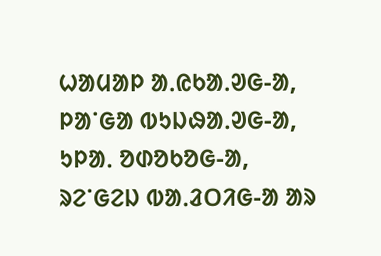ᱦᱟᱢᱟᱞ ᱟᱹᱭᱠᱟᱹᱣᱜ-ᱟ, ᱞᱟᱸᱜᱟ ᱵᱩᱡᱷᱟᱹᱣᱜ-ᱟ, ᱩᱞᱟᱹ ᱚᱰᱚᱠᱚᱜ-ᱟ, ᱨᱮᱸᱜᱮᱡ ᱵᱟᱹᱲᱛᱤᱜ-ᱟ ᱟᱨ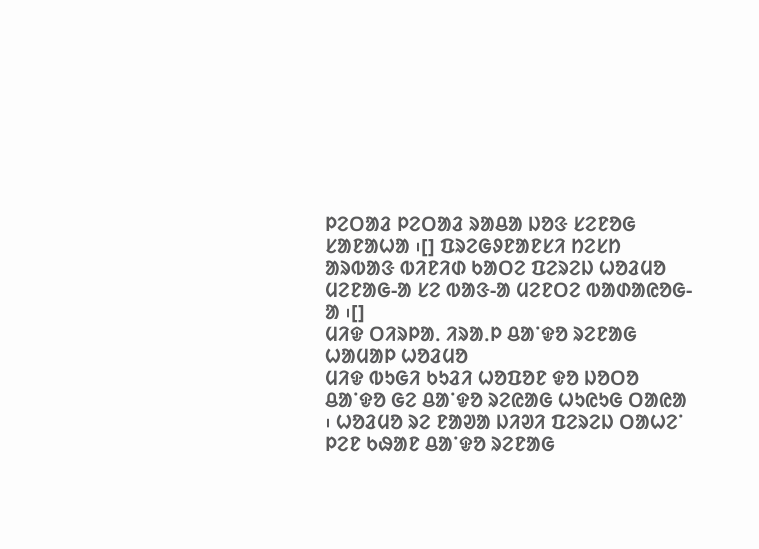ᱞᱮᱛᱟᱲ ᱞᱮᱛᱟᱲ ᱨᱟᱪᱟ ᱡᱚᱝ ᱥᱮᱱᱚᱜ ᱥᱟᱱᱟᱦᱟ ᱾[] ᱯᱨᱮᱜᱽᱱᱟᱱᱥᱤ ᱴᱮᱥᱴ ᱟᱨᱵᱟᱝ ᱵᱤᱱᱤᱰ ᱠᱟᱛᱮ ᱯᱮᱨᱮᱡ ᱦᱚᱲᱢᱚ ᱢᱮᱱᱟᱜ-ᱟ ᱥᱮ ᱵᱟᱝ-ᱟ ᱢᱮᱱᱛᱮ ᱵᱟᱰᱟᱭᱚᱜ-ᱟ ᱾[]
ᱢᱤᱫ ᱛᱤᱨᱞᱟᱹ ᱤᱨᱟᱹᱞ ᱪᱟᱸᱫᱚ ᱨᱮᱱᱟᱜ ᱦᱟᱢᱟᱞ ᱦᱚᱲᱢᱚ
ᱢᱤᱫ ᱵᱩᱜᱤ ᱠᱩᱲᱤ ᱦᱚᱯᱚᱱ ᱫᱚ ᱡᱚᱛᱚ ᱪᱟᱸᱫᱚ ᱜᱮ ᱪᱟᱸᱫᱚ ᱨᱮᱭᱟᱜ ᱦᱩᱭᱩᱜ ᱛᱟᱭᱟ ᱾ ᱦᱚᱲᱢᱚ ᱨᱮ ᱱᱟᱣᱟ ᱡᱤᱣᱤ ᱯᱮᱨᱮᱡ ᱛᱟᱦᱮᱸ ᱞᱮᱱ ᱠᱷᱟᱱ ᱪᱟᱸᱫᱚ ᱨᱮᱱᱟᱜ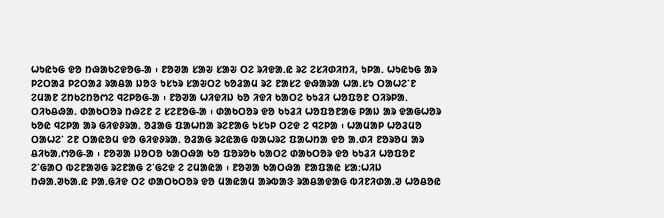ᱦᱩᱭᱩᱜ ᱫᱚ ᱴᱷᱟᱠᱮᱫᱚᱜ-ᱟ ᱾ ᱱᱚᱣᱟ ᱥᱟᱶ ᱥᱟᱶ ᱛᱮ ᱨᱤᱫᱟᱹᱭ ᱨᱮ ᱮᱥᱤᱰᱤᱴᱤ, ᱩᱞᱟᱹ ᱦᱩᱭᱩᱜ ᱟᱨ ᱞᱮᱛᱟᱲ ᱞᱮᱛᱟᱲ ᱨᱟᱪᱟ ᱡᱚᱝ ᱩᱥᱩᱨ ᱥᱟᱶᱛᱮ ᱠᱚᱲᱟᱢ ᱨᱮ ᱱᱟᱥᱮ ᱫᱷᱟᱨᱟ ᱦᱟᱹᱥᱩ ᱛᱟᱦᱮᱸᱱ ᱮᱢᱟᱱ ᱮᱴᱠᱮᱴᱚᱬᱮ ᱧᱮᱞᱚᱜ-ᱟ ᱾ ᱱᱚᱣᱟ ᱦᱤᱫᱤᱡ ᱠᱚ ᱤᱫᱤ ᱠᱟᱛᱮ ᱠᱩᱲᱤ ᱦᱚᱯᱚᱱ ᱛᱤᱨᱞᱟᱹ ᱛᱤᱠᱪᱷᱟᱹ ᱰᱟᱠᱛᱚᱨ ᱴᱷᱮᱱ ᱮ ᱥᱮᱱᱚᱜ-ᱟ ᱾ ᱰᱟᱠᱛᱚᱨ ᱫᱚ ᱠᱩᱲᱤ ᱦᱚᱯᱚᱱᱟᱜ ᱞᱟᱡ ᱟᱨ ᱫᱟᱜᱦᱚᱨ ᱠᱚᱭ ᱧᱮᱞᱟ ᱟᱨ ᱜᱤᱫᱽᱨᱟᱹ ᱚᱲᱟᱜ ᱯᱟᱦᱴᱟ ᱨᱮᱱᱟᱜ ᱩᱥᱩᱞ ᱛᱮᱫ ᱮ ᱧᱮᱞᱟ ᱾ ᱦᱟᱢᱟᱞ ᱦᱚᱲᱢᱚ ᱛᱟᱦᱮᱸ ᱮᱱ ᱛᱟᱭᱚᱢ ᱫᱚ ᱜᱤᱫᱽᱨᱟᱹ ᱚᱲᱟᱜ ᱨᱮᱭᱟᱜ ᱵᱟᱦᱨᱮ ᱯᱟᱦᱴᱟ ᱫᱚ ᱟᱹᱰᱤ ᱱᱚᱨᱚᱢ ᱟᱨ ᱪᱤᱠᱟᱹᱬᱚᱜ-ᱟ ᱾ ᱱᱚᱣᱟ ᱡᱚᱛᱚ ᱠᱟᱛᱷᱟ ᱠᱚ ᱯᱚᱨᱚᱠ ᱠᱟᱛᱮ ᱰᱟᱠᱛᱚᱨ ᱫᱚ ᱠᱩᱲᱤ ᱦᱚᱯᱚᱱ ᱮᱸᱜᱟᱛ ᱵᱮᱱᱟᱣᱜ ᱨᱮᱱᱟᱜ ᱮᱸᱜᱮᱫ ᱮ ᱮᱢᱟᱭᱟ ᱾ ᱱᱚᱣᱟ ᱠᱟᱛᱷᱟ ᱱᱟᱯᱟᱭ ᱥᱟᱺᱦᱤᱡ ᱴᱷᱟᱹᱣᱠᱟᱹᱭ ᱞᱟᱹᱜᱤᱫ ᱛᱮ ᱰᱟᱛᱠᱛᱚᱨ ᱫᱚ ᱢᱟᱭᱟᱢ ᱟᱨᱵᱟᱝ ᱨᱟᱪᱟᱫᱟᱜ ᱵᱤᱱᱤᱰᱟᱹᱣ ᱦᱚᱪᱚᱭ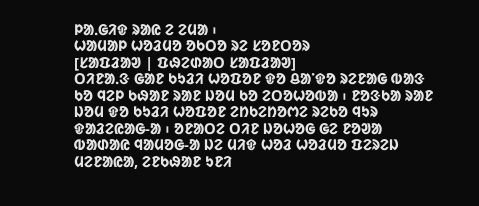ᱞᱟᱹᱜᱤᱫ ᱨᱟᱭ ᱮ ᱮᱢᱟ ᱾
ᱦᱟᱢᱟᱞ ᱦᱚᱲᱢᱚ ᱚᱠᱛᱚ ᱨᱮ ᱥᱚᱱᱛᱚᱨ
[ᱥᱟᱯᱲᱟᱣ | ᱯᱷᱮᱰᱟᱛ ᱥᱟᱯᱲᱟᱣ]
ᱛᱤᱱᱟᱹᱝ ᱜᱟᱱ ᱠᱩᱲᱤ ᱦᱚᱯᱚᱱ ᱫᱚ ᱪᱟᱸᱫᱚ ᱨᱮᱱᱟᱜ ᱵᱟᱝ ᱠᱚ ᱧᱮᱞ ᱠᱷᱟᱱ ᱨᱟᱱ ᱡᱚᱢ ᱠᱚ ᱮᱛᱚᱦᱚᱵᱟ ᱾ ᱱᱚᱝᱠᱟ ᱨᱟᱱ ᱡᱚᱢ ᱫᱚ ᱠᱩᱲᱤ ᱦᱚᱯᱚᱱ ᱮᱴᱠᱮᱴᱚᱬᱮ ᱨᱮᱠᱚ ᱧᱩᱨ ᱫᱟᱲᱮᱭᱟᱜ-ᱟ ᱾ ᱚᱱᱟᱛᱮ ᱛᱤᱱ ᱡᱚᱦᱚᱜ ᱜᱮ ᱱᱚᱣᱟ ᱵᱟᱰᱟᱭ ᱧᱟᱢᱚᱜ-ᱟ ᱡᱮ ᱢᱤᱫ ᱦᱚᱲ ᱦᱚᱲᱢᱚ ᱯᱮᱨᱮᱡ ᱢᱮᱱᱟᱭᱟ, ᱮᱱᱠᱷᱟᱱ ᱩᱱᱤ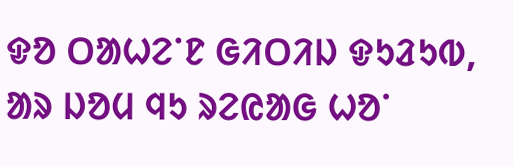ᱫᱚ ᱛᱟᱦᱮᱸᱱ ᱜᱤᱛᱤᱡ ᱫᱩᱲᱩᱵ, ᱟᱨ ᱡᱚᱢ ᱧᱩ ᱨᱮᱭᱟᱜ ᱦᱚᱸ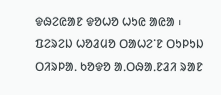ᱫᱷᱮᱭᱟᱱ ᱫᱚᱦᱚ ᱦᱩᱭ ᱟᱭᱟ ᱾ ᱯᱮᱨᱮᱡ ᱦᱚᱲᱢᱚ ᱛᱟᱦᱮᱸᱱ ᱛᱩᱞᱩᱡ ᱛᱤᱨᱞᱟᱹ ᱠᱚᱫᱚ ᱟᱹᱛᱷᱟᱹᱱᱲᱤ ᱨᱟᱱ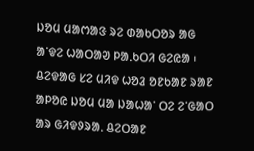ᱡᱚᱢ ᱢᱟᱬᱟᱝ ᱨᱮ ᱰᱟᱠᱛᱚᱨ ᱟᱜ ᱟᱸᱫᱮ ᱦᱟᱛᱟᱣ ᱞᱟᱹᱠᱛᱤ ᱜᱮᱭᱟ ᱾ ᱪᱮᱫᱟᱜ ᱥᱮ ᱢᱤᱫ ᱦᱚᱲ ᱚᱱᱠᱟᱱ ᱨᱟᱱ ᱟᱞᱚᱭ ᱡᱚᱢ ᱢᱟ ᱡᱟᱦᱟᱸ ᱛᱮ ᱮᱸᱜᱟᱛ ᱟᱨ ᱜᱤᱫᱽᱨᱟᱹ ᱪᱮᱛᱟᱱ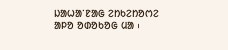ᱡᱟᱦᱟᱸᱱᱟᱜ ᱮᱴᱠᱮᱴᱚᱬᱮ ᱟᱞᱚ ᱚᱰᱚᱠᱚᱜ ᱢᱟ ᱾